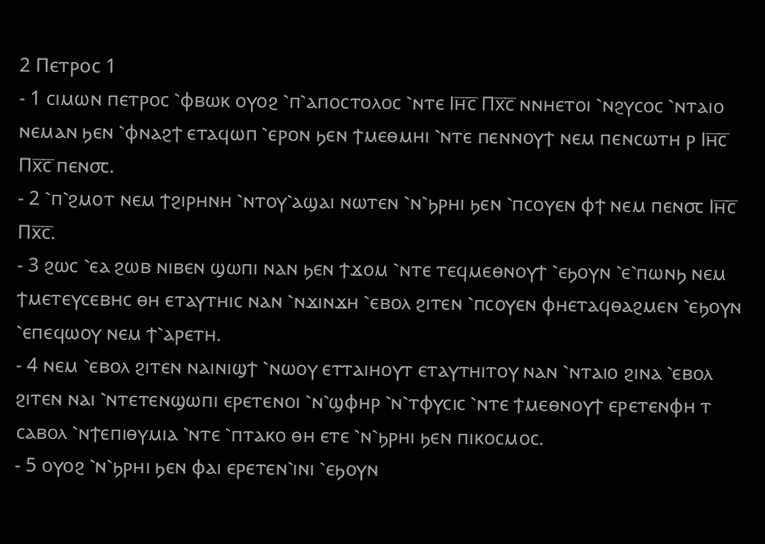2 Ⲡⲉⲧⲣⲟⲥ 1
- 1 ⲥⲓⲙⲱⲛ ⲡⲉⲧⲣⲟⲥ ⳿ⲫⲃⲱⲕ ⲟⲩⲟϩ ⳿ⲡ⳿ⲁⲡⲟⲥⲧⲟⲗⲟⲥ ⳿ⲛⲧⲉ Ⲓⲏ̅ⲥ̅ Ⲡⲭ̅ⲥ̅ ⲛⲛⲏⲉⲧⲟⲓ ⳿ⲛϩⲩⲥⲟⲥ ⳿ⲛⲧⲁⲓⲟ ⲛⲉⲙⲁⲛ ϧⲉⲛ ⳿ⲫⲛⲁϩϯ ⲉⲧⲁϥⲱⲡ ⳿ⲉⲣⲟⲛ ϧⲉⲛ ϯⲙⲉⲑⲙⲏⲓ ⳿ⲛⲧⲉ ⲡⲉⲛⲛⲟⲩϯ ⲛⲉⲙ ⲡⲉⲛⲥⲱⲧⲏ ⲣ Ⲓⲏ̅ⲥ̅ Ⲡⲭ̅ⲥ̅ ⲡⲉⲛ⳪.
- 2 ⳿ⲡ⳿ϩⲙⲟⲧ ⲛⲉⲙ ϯϩⲓⲣⲏⲛⲏ ⳿ⲛⲧⲟⲩ⳿ⲁϣⲁⲓ ⲛⲱⲧⲉⲛ ⳿ⲛ⳿ϧⲣⲏⲓ ϧⲉⲛ ⳿ⲡⲥⲟⲩⲉⲛ ⲫϯ ⲛⲉⲙ ⲡⲉⲛ⳪ Ⲓⲏ̅ⲥ̅ Ⲡⲭ̅ⲥ̅.
- 3 ϩⲱⲥ ⳿ⲉⲁ ϩⲱⲃ ⲛⲓⲃⲉⲛ ϣⲱⲡⲓ ⲛⲁⲛ ϧⲉⲛ ϯϫⲟⲙ ⳿ⲛⲧⲉ ⲧⲉϥⲙⲉⲑⲛⲟⲩϯ ⳿ⲉϧⲟⲩⲛ ⳿ⲉ⳿ⲡⲱⲛϧ ⲛⲉⲙ ϯⲙⲉⲧⲉⲩⲥⲉⲃⲏⲥ ⲑⲏ ⲉⲧⲁⲩⲧⲏⲓⲥ ⲛⲁⲛ ⳿ⲛϫⲓⲛϫⲏ ⳿ⲉⲃⲟⲗ ϩⲓⲧⲉⲛ ⳿ⲡⲥⲟⲩⲉⲛ ⲫⲏⲉⲧⲁϥⲑⲁϩⲙⲉⲛ ⳿ⲉϧⲟⲩⲛ ⳿ⲉⲡⲉϥⲱⲟⲩ ⲛⲉⲙ ϯ⳿ⲁⲣⲉⲧⲏ.
- 4 ⲛⲉⲙ ⳿ⲉⲃⲟⲗ ϩⲓⲧⲉⲛ ⲛⲁⲓⲛⲓϣϯ ⳿ⲛⲱⲟⲩ ⲉⲧⲧⲁⲓⲏⲟⲩⲧ ⲉⲧⲁⲩⲧⲏⲓⲧⲟⲩ ⲛⲁⲛ ⳿ⲛⲧⲁⲓⲟ ϩⲓⲛⲁ ⳿ⲉⲃⲟⲗ ϩⲓⲧⲉⲛ ⲛⲁⲓ ⳿ⲛⲧⲉⲧⲉⲛϣⲱⲡⲓ ⲉⲣⲉⲧⲉⲛⲟⲓ ⳿ⲛ⳿ϣⲫⲏⲣ ⳿ⲛ⳿ⲧⲫⲩⲥⲓⲥ ⳿ⲛⲧⲉ ϯⲙⲉⲑⲛⲟⲩϯ ⲉⲣⲉⲧⲉⲛⲫⲏ ⲧ ⲥⲁⲃⲟⲗ ⳿ⲛϯⲉⲡⲓⲑⲩⲙⲓⲁ ⳿ⲛⲧⲉ ⳿ⲡⲧⲁⲕⲟ ⲑⲏ ⲉⲧⲉ ⳿ⲛ⳿ϧⲣⲏⲓ ϧⲉⲛ ⲡⲓⲕⲟⲥⲙⲟⲥ.
- 5 ⲟⲩⲟϩ ⳿ⲛ⳿ϧⲣⲏⲓ ϧⲉⲛ ⲫⲁⲓ ⲉⲣⲉⲧⲉⲛ⳿ⲓⲛⲓ ⳿ⲉϧⲟⲩⲛ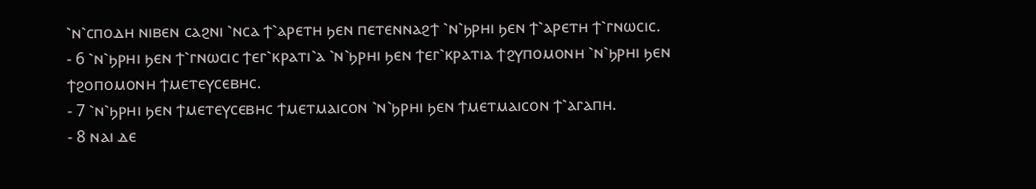⳿ⲛ⳿ⲥⲡⲟⲇⲏ ⲛⲓⲃⲉⲛ ⲥⲁϩⲛⲓ ⳿ⲛⲥⲁ ϯ⳿ⲁⲣⲉⲧⲏ ϧⲉⲛ ⲡⲉⲧⲉⲛⲛⲁϩϯ ⳿ⲛ⳿ϧⲣⲏⲓ ϧⲉⲛ ϯ⳿ⲁⲣⲉⲧⲏ ϯ⳿ⲅⲛⲱⲥⲓⲥ.
- 6 ⳿ⲛ⳿ϧⲣⲏⲓ ϧⲉⲛ ϯ⳿ⲅⲛⲱⲥⲓⲥ ϯⲉⲅ⳿ⲕⲣⲁⲧⲓ⳿ⲁ ⳿ⲛ⳿ϧⲣⲏⲓ ϧⲉⲛ ϯⲉⲅ⳿ⲕⲣⲁⲧⲓⲁ ϯϩⲩⲡⲟⲙⲟⲛⲏ ⳿ⲛ⳿ϧⲣⲏⲓ ϧⲉⲛ ϯϩⲟⲡⲟⲙⲟⲛⲏ ϯⲙⲉⲧⲉⲩⲥⲉⲃⲏⲥ.
- 7 ⳿ⲛ⳿ϧⲣⲏⲓ ϧⲉⲛ ϯⲙⲉⲧⲉⲩⲥⲉⲃⲏⲥ ϯⲙⲉⲧⲙⲁⲓⲥⲟⲛ ⳿ⲛ⳿ϧⲣⲏⲓ ϧⲉⲛ ϯⲙⲉⲧⲙⲁⲓⲥⲟⲛ ϯ⳿ⲁⲅⲁⲡⲏ.
- 8 ⲛⲁⲓ ⲇⲉ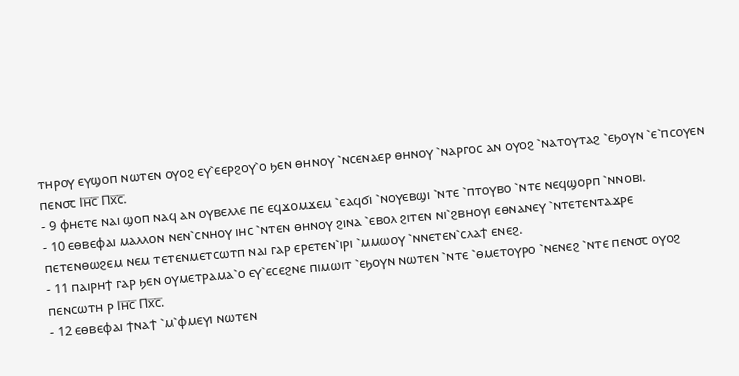ⲧⲏⲣⲟⲩ ⲉⲩϣⲟⲡ ⲛⲱⲧⲉⲛ ⲟⲩⲟϩ ⲉⲩ⳿ⲉⲉⲣϩⲟⲩ⳿ⲟ ϧⲉⲛ ⲑⲏⲛⲟⲩ ⳿ⲛⲥⲉⲛⲁⲉⲣ ⲑⲏⲛⲟⲩ ⳿ⲛⲁⲣⲅⲟⲥ ⲁⲛ ⲟⲩⲟϩ ⳿ⲛⲁⲧⲟⲩⲧⲁϩ ⳿ⲉϧⲟⲩⲛ ⳿ⲉ⳿ⲡⲥⲟⲩⲉⲛ ⲡⲉⲛ⳪ Ⲓⲏ̅ⲥ̅ Ⲡⲭ̅ⲥ̅.
- 9 ⲫⲏⲉⲧⲉ ⲛⲁⲓ ϣⲟⲡ ⲛⲁϥ ⲁⲛ ⲟⲩⲃⲉⲗⲗⲉ ⲡⲉ ⲉϥϫⲟⲙϫⲉⲙ ⳿ⲉⲁϥϭⲓ ⳿ⲛⲟⲩⲉⲃϣⲓ ⳿ⲛⲧⲉ ⳿ⲡⲧⲟⲩⲃⲟ ⳿ⲛⲧⲉ ⲛⲉϥϣⲟⲣⲡ ⳿ⲛⲛⲟⲃⲓ.
- 10 ⲉⲑⲃⲉⲫⲁⲓ ⲙⲁⲗⲗⲟⲛ ⲛⲉⲛ⳿ⲥⲛⲏⲟⲩ ⲓⲏⲥ ⳿ⲛⲧⲉⲛ ⲑⲏⲛⲟⲩ ϩⲓⲛⲁ ⳿ⲉⲃⲟⲗ ϩⲓⲧⲉⲛ ⲛⲓ⳿ϩⲃⲏⲟⲩⲓ ⲉⲑⲛⲁⲛⲉⲩ ⳿ⲛⲧⲉⲧⲉⲛⲧⲁϫⲣⲉ ⲡⲉⲧⲉⲛⲑⲱϩⲉⲙ ⲛⲉⲙ ⲧⲉⲧⲉⲛⲙⲉⲧⲥⲱⲧⲡ ⲛⲁⲓ ⲅⲁⲣ ⲉⲣⲉⲧⲉⲛ⳿ⲓⲣⲓ ⳿ⲙⲙⲱⲟⲩ ⳿ⲛⲛⲉⲧⲉⲛ⳿ⲥⲗⲁϯ ⲉⲛⲉϩ.
- 11 ⲡⲁⲓⲣⲏϯ ⲅⲁⲣ ϧⲉⲛ ⲟⲩⲙⲉⲧⲣⲁⲙⲁ⳿ⲟ ⲉⲩ⳿ⲉⲥⲉϩⲛⲉ ⲡⲓⲙⲱⲓⲧ ⳿ⲉϧⲟⲩⲛ ⲛⲱⲧⲉⲛ ⳿ⲛⲧⲉ ⳿ⲑⲙⲉⲧⲟⲩⲣⲟ ⳿ⲛⲉⲛⲉϩ ⳿ⲛⲧⲉ ⲡⲉⲛ⳪ ⲟⲩⲟϩ ⲡⲉⲛⲥⲱⲧⲏ ⲣ Ⲓⲏ̅ⲥ̅ Ⲡⲭ̅ⲥ̅.
- 12 ⲉⲑⲃⲉⲫⲁⲓ ϯⲛⲁϯ ⳿ⲙ⳿ⲫⲙⲉⲩⲓ ⲛⲱⲧⲉⲛ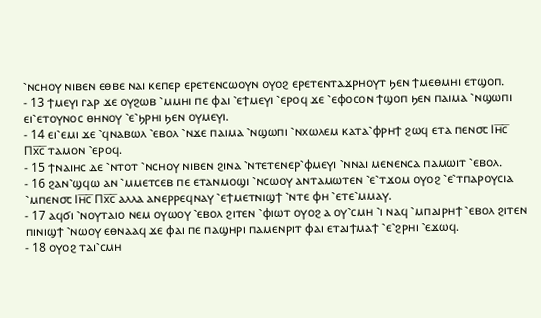⳿ⲛⲥⲏⲟⲩ ⲛⲓⲃⲉⲛ ⲉⲑⲃⲉ ⲛⲁⲓ ⲕⲉⲡⲉⲣ ⲉⲣⲉⲧⲉⲛⲥⲱⲟⲩⲛ ⲟⲩⲟϩ ⲉⲣⲉⲧⲉⲛⲧⲁϫⲣⲏⲟⲩⲧ ϧⲉⲛ ϯⲙⲉⲑⲙⲏⲓ ⲉⲧϣⲟⲡ.
- 13 ϯⲙⲉⲩⲓ ⲅⲁⲣ ϫⲉ ⲟⲩϩⲱⲃ ⳿ⲙⲙⲏⲓ ⲡⲉ ⲫⲁⲓ ⳿ⲉϯⲙⲉⲩⲓ ⳿ⲉⲣⲟϥ ϫⲉ ⳿ⲉⲫⲟⲥⲟⲛ ϯϣⲟⲡ ϧⲉⲛ ⲡⲁⲓⲙⲁ ⳿ⲛϣⲱⲡⲓ ⲉⲓ⳿ⲉⲧⲟⲩⲛⲟⲥ ⲑⲏⲛⲟⲩ ⳿ⲉ⳿ϧⲣⲏⲓ ϧⲉⲛ ⲟⲩⲙⲉⲩⲓ.
- 14 ⲉⲓ⳿ⲉⲙⲓ ϫⲉ ⳿ϥⲛⲁⲃⲱⲗ ⳿ⲉⲃⲟⲗ ⳿ⲛϫⲉ ⲡⲁⲓⲙⲁ ⳿ⲛϣⲱⲡⲓ ⳿ⲛⲭⲱⲗⲉⲙ ⲕⲁⲧⲁ⳿ⲫⲣⲏϯ ϩⲱϥ ⲉⲧⲁ ⲡⲉⲛ⳪ Ⲓⲏ̅ⲥ̅ Ⲡⲭ̅ⲥ̅ ⲧⲁⲙⲟⲛ ⳿ⲉⲣⲟϥ.
- 15 ϯⲛⲁⲓⲏⲥ ⲇⲉ ⳿ⲛⲧⲟⲧ ⳿ⲛⲥⲏⲟⲩ ⲛⲓⲃⲉⲛ ϩⲓⲛⲁ ⳿ⲛⲧⲉⲧⲉⲛⲉⲣ⳿ⲫⲙⲉⲩⲓ ⳿ⲛⲛⲁⲓ ⲙⲉⲛⲉⲛⲥⲁ ⲡⲁⲙⲱⲓⲧ ⳿ⲉⲃⲟⲗ.
- 16 ϩⲁⲛ⳿ϣϥⲱ ⲁⲛ ⳿ⲙⲙⲉⲧⲥⲉⲃ ⲡⲉ ⲉⲧⲁⲛⲙⲟϣⲓ ⳿ⲛⲥⲱⲟⲩ ⲁⲛⲧⲁⲙⲱⲧⲉⲛ ⳿ⲉ⳿ⲧϫⲟⲙ ⲟⲩⲟϩ ⳿ⲉ⳿ⲧⲡⲁⲣⲟⲩⲥⲓⲁ ⳿ⲙⲡⲉⲛ⳪ Ⲓⲏ̅ⲥ̅ Ⲡⲭ̅ⲥ̅ ⲁⲗⲗⲁ ⲁⲛⲉⲣⲣⲉϥⲛⲁⲩ ⳿ⲉϯⲙⲉⲧⲛⲓϣϯ ⳿ⲛⲧⲉ ⲫⲏ ⳿ⲉⲧⲉ⳿ⲙⲙⲁⲩ.
- 17 ⲁϥϭⲓ ⳿ⲛⲟⲩⲧⲁⲓⲟ ⲛⲉⲙ ⲟⲩⲱⲟⲩ ⳿ⲉⲃⲟⲗ ϩⲓⲧⲉⲛ ⳿ⲫⲓⲱⲧ ⲟⲩⲟϩ ⲁ ⲟⲩ⳿ⲥⲙⲏ ⳿ⲓ ⲛⲁϥ ⳿ⲙⲡⲁⲓⲣⲏϯ ⳿ⲉⲃⲟⲗ ϩⲓⲧⲉⲛ ⲡⲓⲛⲓϣϯ ⳿ⲛⲱⲟⲩ ⲉⲑⲛⲁⲁϥ ϫⲉ ⲫⲁⲓ ⲡⲉ ⲡⲁϣⲏⲣⲓ ⲡⲁⲙⲉⲛⲣⲓⲧ ⲫⲁⲓ ⲉⲧⲁⲓϯⲙⲁϯ ⳿ⲉ⳿ϩⲣⲏⲓ ⳿ⲉϫⲱϥ.
- 18 ⲟⲩⲟϩ ⲧⲁⲓ⳿ⲥⲙⲏ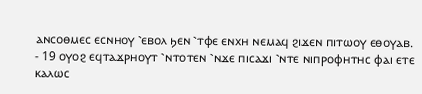ⲁⲛⲥⲟⲑⲙⲉⲥ ⲉⲥⲛⲏⲟⲩ ⳿ⲉⲃⲟⲗ ϧⲉⲛ ⳿ⲧⲫⲉ ⲉⲛⲭⲏ ⲛⲉⲙⲁϥ ϩⲓϫⲉⲛ ⲡⲓⲧⲱⲟⲩ ⲉⲑⲟⲩⲁⲃ.
- 19 ⲟⲩⲟϩ ⲉϥⲧⲁϫⲣⲏⲟⲩⲧ ⳿ⲛⲧⲟⲧⲉⲛ ⳿ⲛϫⲉ ⲡⲓⲥⲁϫⲓ ⳿ⲛⲧⲉ ⲛⲓⲡⲣⲟⲫⲏⲧⲏⲥ ⲫⲁⲓ ⲉⲧⲉ ⲕⲁⲗⲱⲥ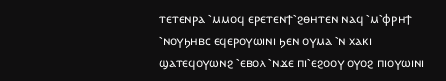ⲧⲉⲧⲉⲛⲣⲁ ⳿ⲙⲙⲟϥ ⲉⲣⲉⲧⲉⲛϯ⳿ϩⲑⲏⲧⲉⲛ ⲛⲁϥ ⳿ⲙ⳿ⲫⲣⲏϯ ⳿ⲛⲟⲩϧⲏⲃⲥ ⲉϥⲉⲣⲟⲩⲱⲓⲛⲓ ϧⲉⲛ ⲟⲩⲙⲁ ⳿ⲛ ⲭⲁⲕⲓ ϣⲁⲧⲉϥⲟⲩⲱⲛϩ ⳿ⲉⲃⲟⲗ ⳿ⲛϫⲉ ⲡⲓ⳿ⲉϩⲟⲟⲩ ⲟⲩⲟϩ ⲡⲓⲟⲩⲱⲓⲛⲓ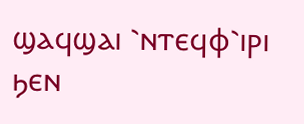ϣⲁϥϣⲁⲓ ⳿ⲛⲧⲉϥⲫ⳿ⲓⲣⲓ ϧⲉⲛ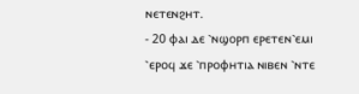ⲛⲉⲧⲉⲛϩⲏⲧ.
- 20 ⲫⲁⲓ ⲇⲉ ⳿ⲛϣⲟⲣⲡ ⲉⲣⲉⲧⲉⲛ⳿ⲉⲙⲓ ⳿ⲉⲣⲟϥ ϫⲉ ⳿ⲡⲣⲟⲫⲏⲧⲓⲁ ⲛⲓⲃⲉⲛ ⳿ⲛⲧⲉ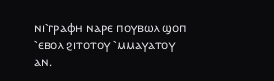ⲛⲓ⳿ⲅⲣⲁⲫⲏ ⲛⲁⲣⲉ ⲡⲟⲩⲃⲱⲗ ϣⲟⲡ ⳿ⲉⲃⲟⲗ ϩⲓⲧⲟⲧⲟⲩ ⳿ⲙⲙⲁⲩⲁⲧⲟⲩ ⲁⲛ.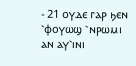- 21 ⲟⲩⲇⲉ ⲅⲁⲣ ϧⲉⲛ ⳿ⲫⲟⲩⲱϣ ⳿ⲛⲣⲱⲙⲓ ⲁⲛ ⲁⲩ⳿ⲓⲛⲓ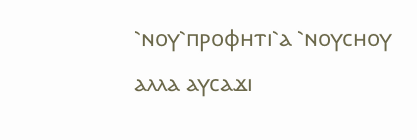⳿ⲛⲟⲩ⳿ⲡⲣⲟⲫⲏⲧⲓ⳿ⲁ ⳿ⲛⲟⲩⲥⲏⲟⲩ ⲁⲗⲗⲁ ⲁⲩⲥⲁϫⲓ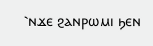⳿ⲛϫⲉ ϩⲁⲛⲣⲱⲙⲓ ϧⲉⲛ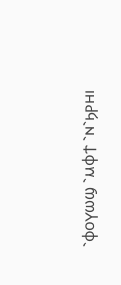⳿ⲫⲟⲩⲱϣ ⳿ⲙⲫϯ ⳿ⲛ⳿ϧⲣⲏⲓ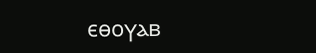ⲉⲑⲟⲩⲁⲃ